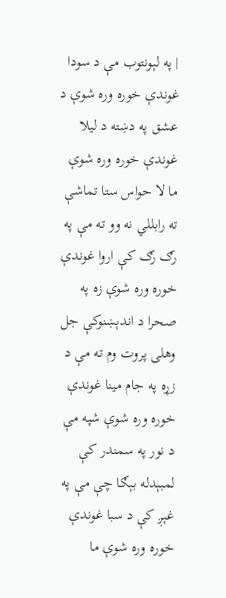| په لېونتوب مې د سودا غوندې خوره وره شوې د عشق په دښته د ليلا غوندې خوره وره شوې ما لا حواس ستا تماشې ته رابللي نه وو ته مې په رګ رګ کې اروا غوندې خوره وره شوې زه په صحرا د اندېښنوکې جل وهلى پروت وم ته مې د زړه په جام مينا غوندې خوره وره شوې شپه مې د نور په سمندر کې لمبېدله بېګا چې مې په غېږ کې د سبا غوندې خوره وره شوې ما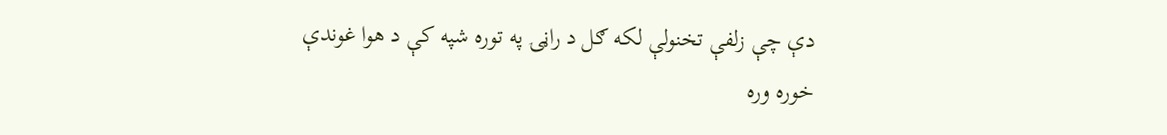دې چې زلفې تخنولې لکه ګل د راڼۍ په توره شپه کې د هوا غوندې خوره وره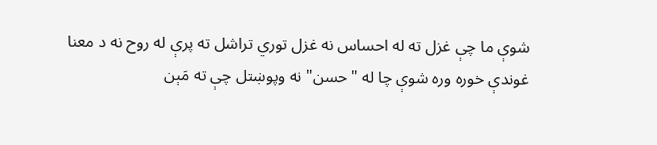شوې ما چې غزل ته له احساس نه غزل توري تراشل ته پرې له روح نه د معنا غوندې خوره وره شوې چا له "حسن" نه وپوښتل چې ته مَېن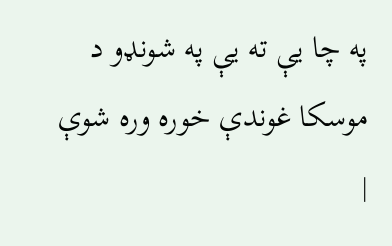په چا يې ته يې په شونډو د موسکا غوندې خوره وره شوې |